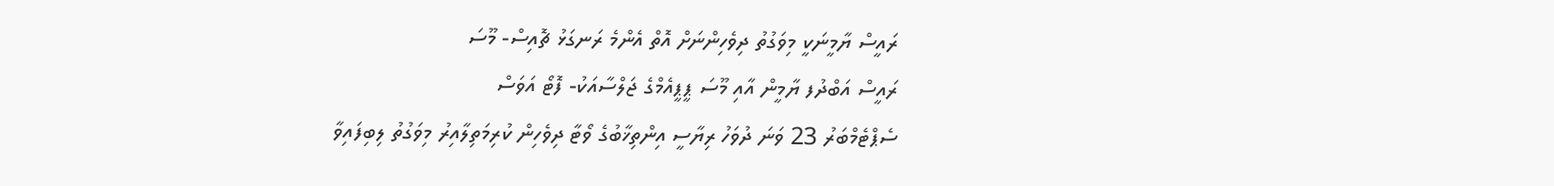ރައީސް ޔާމީނަކީ މިވަގުތު ދިވެހިންނަށް އޮތް އެންމެ ރަނގަޅު ޗޮއިސް- މޫސަ
ރައީސް އަބްދުފ ޔާމީން އާއި މޫސަ ޕީޕީއެމްގެ ޖަލްސާއަކު- ފޮޓޯ އަވަސް
ސެޕްޓެމްބަރު 23 ވަނަ ދުވަހު ރިޔާސީ އިންތިޚާބުގެ ވޯޓާ ދިވެހިން ކުރިމަތިލާއިރު މިވަގުތު ލިބިފައިވާ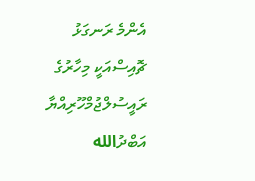އެންމެ ރަނގަޅު ޗޮއިސްއަކީ މިހާރުގެ ރައީސުލްޖުމްހޫރިއްޔާ އަބްދުالله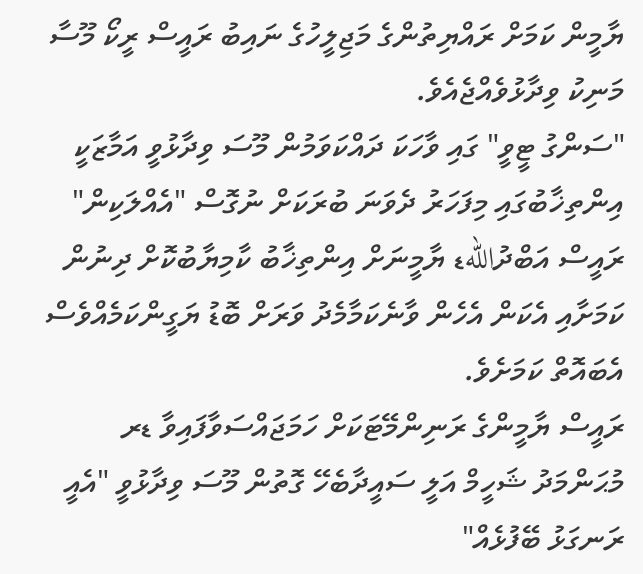ޔާމީން ކަމަށް ރައްޔިތުންގެ މަޖިލީހުގެ ނައިބު ރައީސް ރީކޯ މޫސާ މަނިކު ވިދާޅުވެއްޖެއެވެ.
"ސަންގު ޓީވީ" ގައި ވާހަކަ ދައްކަވަމުން މޫސަ ވިދާޅުވީ އަމާޒަކީ އިންތިޚާބުގައި މިފަހަރު ދެވަނަ ބުރަކަށް ނުގޮސް "އެއްލަކިން" ރައީސް އަބްދުاللهޑ ޔާމީނަށް އިންތިޚާބު ކާމިޔާބުކޮށް ދިނުން ކަމަށާއި އެކަން އެހެން ވާނެކަމާމެދު ވަރަށް ބޮޑު ޔަގީންކަމެއްވެސް އެބައޮތް ކަމަށެވެ.
ރައީސް ޔާމީންގެ ރަނިންމޭޓަކަށް ހަމަޖައްސަވާފައިވާ ޑރ މުޙަންމަދު ޝަހީމް އަލީ ސައީދާބެހޭ ގޮތުން މޫސަ ވިދާޅުވީ "އެއީ ރަނގަޅު ބޭފުޅެއް"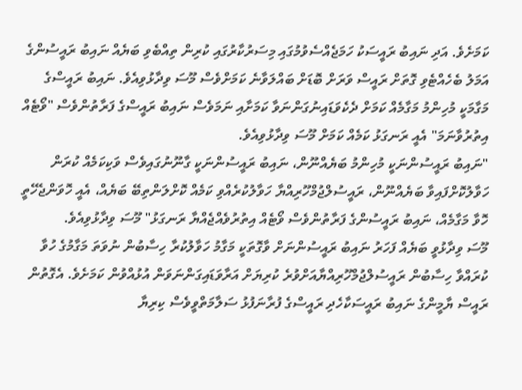ކަމަށެވެ. އަދި ނައިބު ރައީސަކު ހަމަޖެއްސެވުމުގައި މިސަރުކާރުގައި ކުރިން ތިއްބެވި ބަޔެއް ނައިބު ރައީސުންގެ އަމަލު ބެހެއްޓެވި ގޮތަށް ރައީސް ވަރަށް ބޮޑަށް ބައްލަވާނެ ކަމަށްވެސް މޫސަ ވިދާޅުވިއެވެ. ނައިބު ރައީސްގެ މަގާމަކީ މުހިންމު މަގާމެއް ކަމަށް ދެކެވަޑައިނުގަންނަވާ ކަމަށާއި ނަމަވެސް ނައިބު ރައީސްގެ ފަރާތުންވެސް "ވޯޓެއް އިތުރުވާނަމަ" އެއީ ރަނގަޅު ކަމެއް ކަމަށް މޫސަ ވިދާޅުވިއެވެ.
"ނައިބު ރައީސުންނަކީ މުހިންމު ބަޔެއްނޫން، ނައިބު ރައީސުންނަކީ ގާނޫނުގައިވެސް ވަކިކަމެއް ކުރަން ހަވާލުކޮށްފައިވާ ބަޔެއްނޫން، ރައީސުލްޖުމްހޫރިއްޔާ ހަވާލުކުރެއްވި ކަމެއް ކޮށްލަންތިބޭ ބަޔެއް، އެއީ ހޮވަންޖެހޭތީ ހޮވާ މަގާމެއް، ނައިބު ރައީސުންގެ ފަރާތުންވެސް ވޯޓެއް އިތުރުވެއްޖެއްޔާ ރަނގަޅު" މޫސަ ވިދާޅުވިއެވެ.
މޫސަ ވިދާޅުވީ ބަޔެއް ފަހަރު ނައިބު ރައީސުންނަށް ވާގޮތަކީ މަގާމު ހަވާލުކުރާ ހިސާބުން ނުވަތަ މަގާމުގެ ހުވާ ކުރައްވާ ހިސާބުން ރައީސުލްޖުމްހޫރިއްޔާއަށްވުރެ ކުރިޔަށް އަރާވަޑައިގަންނަވަން އުޅުއްވުން ކަމަށެވެ. އެގޮތުން ރައީސް ޔާމީންގެ ނައިބު ރައީސަކާހެދި ރައީސްގެ ފުރާނަފުޅު ސަލާމަތްވީވެސް ކިރިޔާ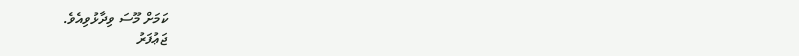ކަމަށް މޫސަ ވިދާޅުވިއެވެ.
ޖަޢުފަރު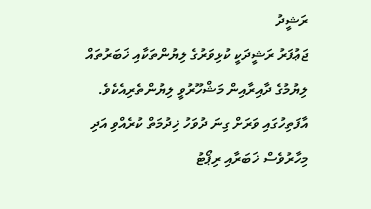ރަޝީދު
ޖަޢުފަރު ރަޝީދަކީ ކުޅިވަރުގެ ލިޔުންތަކާއި ޚަބަރުތައް ލިޔުމުގެ ދާއިރާއިން މަޝްހޫރުވީ ލިޔުންތެރިއެކެވެ. އާފަތިހުގައި ވަރަށް ގިނަ ދުވަހު ޚިދުމަތް ކުރެއްވި އަދި މިހާރުވެސް ޚަބަރާއި ރިޕޯޓު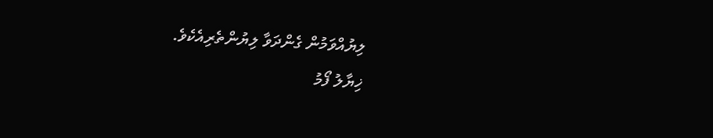ލިޔުއްވަމުން ގެންދަވާ ލިޔުންތެރިއެކެވެ.
ޚިޔާލު ފޯމު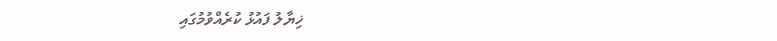ޚިޔާލު ފައުޅު ކުރެއްވުމުގައި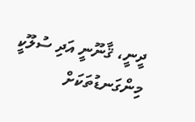ދީނީ، ޤާނޫނީ އަދި ސުލޫކީ މިންގަނޑުތަކަށް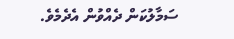ސަމާލުކަން ދެއްވުން އެދެމެވެ.